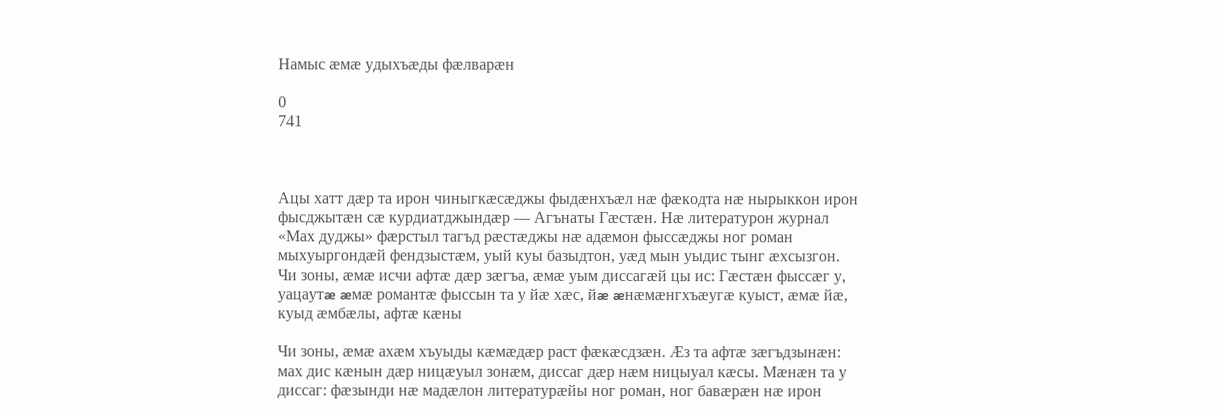Намыс æмæ удыхъæды фæлварæн

0
741



Ацы хатт дæр та ирон чиныгкæсæджы фыдæнхъæл нæ фæкодта нæ нырыккон ирон фысджытæн сæ курдиатджындæр — Агънаты Гæстæн. Нæ литературон журнал «Мах дуджы» фæрстыл тагъд рæстæджы нæ адæмон фыссæджы ног роман мыхуыргондæй фендзыстæм, уый куы базыдтон, уæд мын уыдис тынг æхсызгон. Чи зоны, æмæ исчи афтæ дæр зæгъа, æмæ уым диссагæй цы ис: Гæстæн фыссæг у, уацаутæ æмæ романтæ фыссын та у йæ хæс, йæ æнæмæнгхъæугæ куыст, æмæ йæ, куыд æмбæлы, афтæ кæны

Чи зоны, æмæ ахæм хъуыды кæмæдæр раст фæкæсдзæн. Æз та афтæ зæгъдзынæн: мах дис кæнын дæр ницæуыл зонæм, диссаг дæр нæм ницыуал кæсы. Мæнæн та у диссаг: фæзынди нæ мадæлон литературæйы ног роман, ног бавæрæн нæ ирон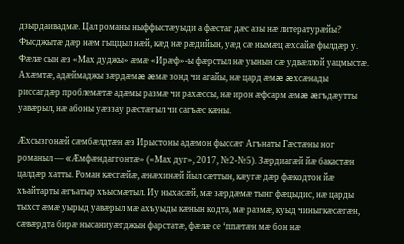дзырдаивадмæ. Цал романы ныффыстæуыди а фæстаг дæс азы нæ литературæйы? Фысджытæ дæр нæм гыццыл нæй, кæд нæ рæдийын, уæд сæ нымæц æхсайæ фылдæр у. Фæлæ сын æз «Мах дуджы» æмæ «Ирæф»-ы фæрстыл нæ уынын сæ удвæллой уацмыстæ. Ахæмтæ, адæймаджы зæрдæмæ æмæ зонд чи агайы, нæ цард æмæ æхсæнады риссагдæр проблемæтæ адæмы размæ чи рахæссы, нæ ирон æфсарм æмæ æгъдæутты уавæрыл, нæ абоны уæззау рæстæгыл чи сагъæс кæны.

Æхсызгонæй сæмбæлдтæн æз Ирыстоны адæмон фыссæг Агънаты Гæстæны ног романыл — «Æмфæндаггонтæ» («Мах дуг», 2017, №2-№5). Зæрдиагæй йæ бакастæн цалдæр хатты. Роман кæсгæйæ, æнæхинæй йыл сæттын, кæугæ дæр фæкодтон йæ хъайтарты æгъатыр хъысмæтыл. Иу ныхасæй, мæ зæрдæмæ тынг фæцыдис, нæ царды тыхст æмæ уырыд уавæрыл мæ ахъуыды кæнын кодта, мæ размæ, куыд чиныгкæсæгæн, сæвæрдта бирæ нысаниуæгджын фарстатæ, фæлæ се ‘ппæтæн мæ бон нæ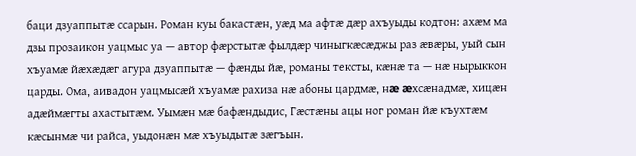баци дзуаппытæ ссарын. Роман куы бакастæн, уæд ма афтæ дæр ахъуыды кодтон: ахæм ма дзы прозаикон уацмыс уа — автор фæрстытæ фылдæр чиныгкæсæджы раз æвæры, уый сын хъуамæ йæхæдæг агура дзуаппытæ — фæнды йæ, романы тексты, кæнæ та — нæ нырыккон царды. Ома, аивадон уацмысæй хъуамæ рахиза нæ абоны цардмæ, нæ æхсæнадмæ, хицæн адæймæгты ахастытæм. Уымæн мæ бафæндыдис, Гæстæны ацы ног роман йæ къухтæм кæсынмæ чи райса, уыдонæн мæ хъуыдытæ зæгъын.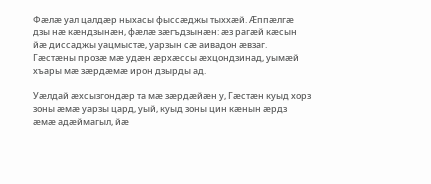Фæлæ уал цалдæр ныхасы фыссæджы тыххæй. Æппæлгæ дзы нæ кæндзынæн, фæлæ зæгъдзынæн: æз рагæй кæсын йæ диссаджы уацмыстæ, уарзын сæ аивадон æвзаг. Гæстæны прозæ мæ удæн æрхæссы æхцондзинад, уымæй хъары мæ зæрдæмæ ирон дзырды ад.

Уæлдай æхсызгондæр та мæ зæрдæйæн у, Гæстæн куыд хорз зоны æмæ уарзы цард, уый, куыд зоны цин кæнын æрдз æмæ адæймагыл, йæ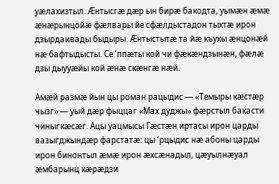уæлахизтыл. Æнтысгæ дæр ын бирæ бакодта, уымæн æмæ æнæрынцойæ фæлвары йе сфæлдыстадон тыхтæ ирон дзырдаивады быдыры. Æнтыстытæ та йæ къухы æнцонæй нæ бафтыдысты. Се ‘ппæты кой чи фæкæндзынæн, фæлæ дзы дыууæйы кой æнæ скæнгæ нæй.

Амæй размæ йын цы роман рацыдис — «Темыры кæстæр чызг» — уый дæр фыццаг «Мах дуджы» фæрстыл бакасти чиныгкæсæг. Ацы уацмысы Гæстæн иртасы ирон царды вазыгджындæр фарстатæ: цы ‘рцыдис нæ абоны царды ирон бинонтыл æмæ ирон æхсæнадыл, цæуылнæуал æмбарынц кæрæдзи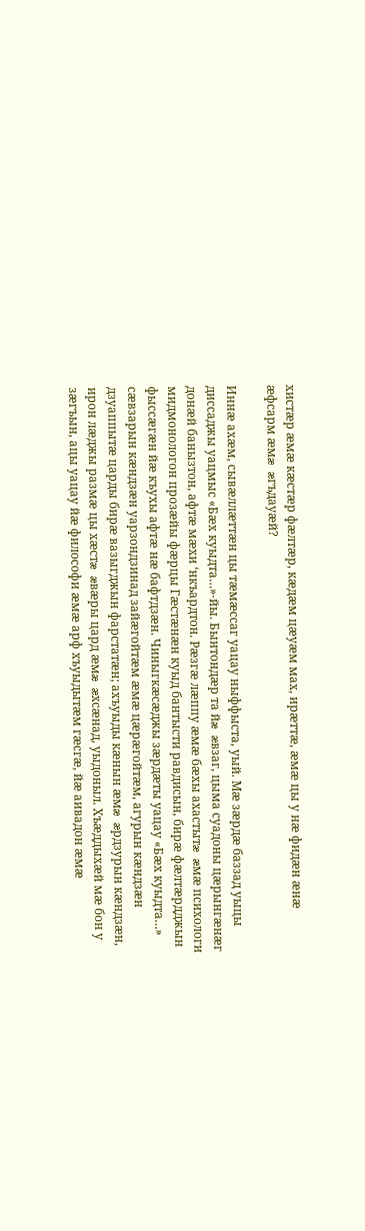хистæр æмæ кæстæр фæлтæр, кæдæм цæуæм мах, ирæттæ, æмæ цы у нæ фидæн æнæ æфсарм æмæ æгъдауæй?

Иннæ ахæм, сывæллæттæн цы тæмæссаг уацау ныффыста, уый. Мæ зæрдæ баззад уыцы диссаджы уацмыс «Бæх куыдта…»-йы. Бынтондæр та йæ æвзаг, цыма суадоны цæрынгæнæг донæй банызтон, афтæ мæхи ‘нкъардтон. Рæзгæ лæппу æмæ бæхы ахастытæ æмæ психологи мидмонологон прозæйы фæрцы Гæстæнæн куыд бантысти равдисын, бирæ фæлтæрдджын фыссæгæн йæ къухы афтæ нæ бафтдзæн. Чиныгкæсæджы зæрдæты уацау «Бæх куыдта…» сæвзарын кæндзæн уарзондзинад зайæгойтæм æмæ цæрæгойтæм, агурын кæндзæн дзуаппытæ царды бирæ вазыгджын фарстатæн; ахъуыды кæнын æмæ æрдзурын кæндзæн, ирон лæджы размæ цы хæстæ æвæры цард æмæ æхсæнад, уыдоныл. Хъæддыхæй мæ бон у зæгъын, ацы уацау йæ философи æмæ арф хъуыдытæм гæсгæ, йæ аивадон æмæ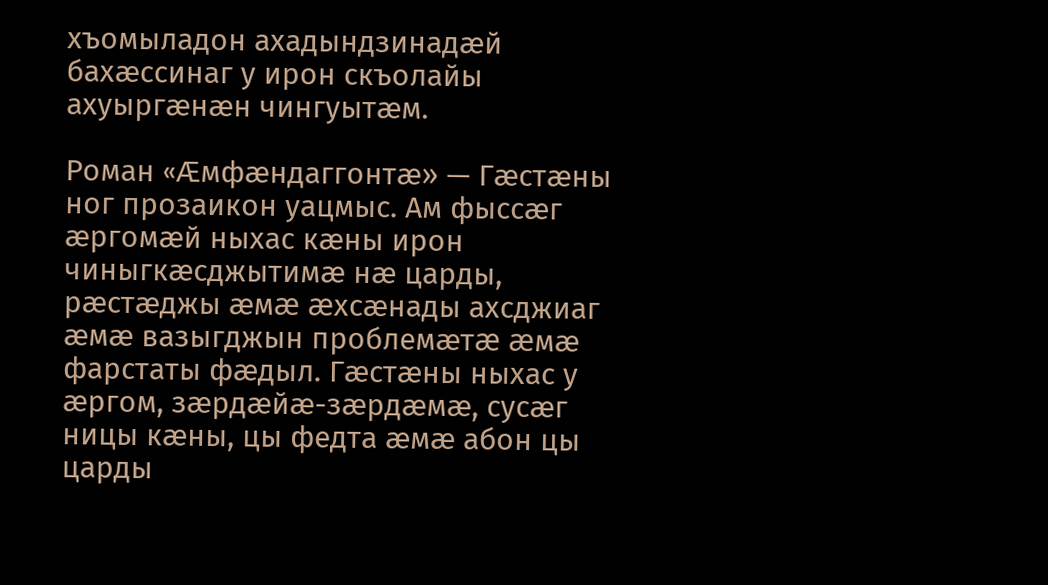хъомыладон ахадындзинадæй бахæссинаг у ирон скъолайы ахуыргæнæн чингуытæм.

Роман «Æмфæндаггонтæ» — Гæстæны ног прозаикон уацмыс. Ам фыссæг æргомæй ныхас кæны ирон чиныгкæсджытимæ нæ царды, рæстæджы æмæ æхсæнады ахсджиаг æмæ вазыгджын проблемæтæ æмæ фарстаты фæдыл. Гæстæны ныхас у æргом, зæрдæйæ-зæрдæмæ, сусæг ницы кæны, цы федта æмæ абон цы царды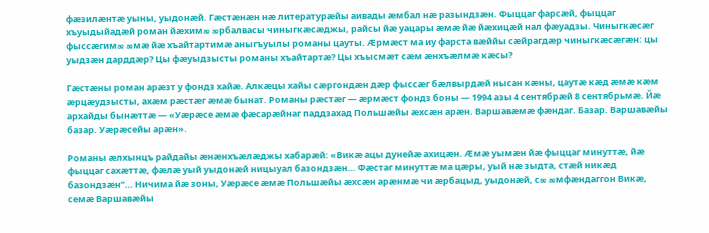фæзилæнтæ уыны, уыдонæй. Гæстæнæн нæ литературæйы аивады æмбал нæ разындзæн. Фыццаг фарсæй, фыццаг хъуыдыйадæй роман йæхимæ æрбалвасы чиныгкæсæджы, райсы йæ уацары æмæ йæ йæхицæй нал фæуадзы. Чиныгкæсæг фыссæгимæ æмæ йæ хъайтартимæ аныгъуылы романы цауты. Æрмæст ма иу фарста вæййы сæйрагдæр чиныгкæсæгæн: цы уыдзæн дарддæр? Цы фæуыдзысты романы хъайтартæ? Цы хъысмæт сæм æнхъæлмæ кæсы?

Гæстæны роман арæзт у фондз хайæ. Алкæцы хайы сæргондæн дæр фыссæг бæлвырдæй нысан кæны, цаутæ кæд æмæ кæм æрцæудзысты, ахæм рæстæг æмæ бынат. Романы рæстæг — æрмæст фондз боны — 1994 азы 4 сентябрæй 8 сентябрьмæ. Йæ архайды бынæттæ — «Уæрæсе æмæ фæсарæйнаг паддзахад Польшæйы æхсæн арæн. Варшавæмæ фæндаг. Базар. Варшавæйы базар. Уæрæсейы арæн».

Романы æлхынцъ райдайы æнæнхъæлæджы хабарæй: «Викæ ацы дунейæ ахицæн. Æмæ уымæн йæ фыццаг минуттæ, йæ фыццаг сахæттæ, фæлæ уый уыдонæй ницыуал базондзæн… Фæстаг минуттæ ма цæры, уый нæ зыдта, стæй никæд базондзæн”… Ничима йæ зоны, Уæрæсе æмæ Польшæйы æхсæн арæнмæ чи æрбацыд, уыдонæй, сæ æмфæндаггон Викæ, семæ Варшавæйы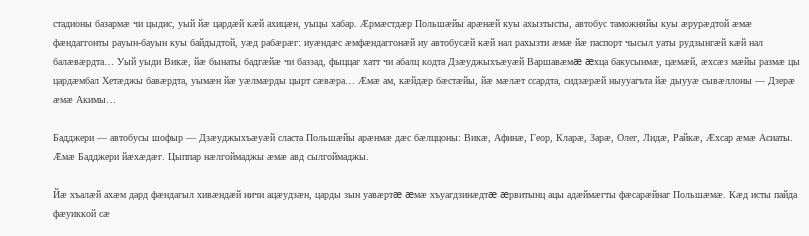стадионы базармæ чи цыдис, уый йæ цардæй кæй ахицæн, уыцы хабар. Æрмæстдæр Польшæйы арæнæй куы ахызтысты, автобус таможняйы куы æрурæдтой æмæ фæндаггонты рауын-бауын куы байдыдтой, уæд рабæрæг: иуæндæс æмфæндаггонæй иу автобусæй кæй нал рахызти æмæ йæ паспорт чысыл уаты рудзынгæй кæй нал балæвæрдта… Уый уыди Викæ, йæ бынаты бадгæйæ чи баззад, фыццаг хатт чи абалц кодта Дзæуджыхъæуæй Варшавæмæ æхца бакусынмæ, цæмæй, æхсæз мæйы размæ цы цардæмбал Хетæджы бавæрдта, уымæн йæ уæлмæрды цырт сæвæра… Æмæ ам, кæйдæр бæстæйы, йæ мæлæт ссардта, сидзæрæй ныууагъта йæ дыууæ сывæллоны — Дзерæ æмæ Акимы…

Бадджери — автобусы шофыр — Дзæуджыхъæуæй сласта Польшæйы арæнмæ дæс бæлццоны: Викæ, Афинæ, Геор, Кларæ, Зарæ, Олег, Лидæ, Райкæ, Æхсар æмæ Асиаты. Æмæ Бадджери йæхæдæг. Цыппар нæлгоймаджы æмæ авд сылгоймаджы.

Йæ хъалæй ахæм дард фæндагыл хивæндæй ничи ацæудзæн, царды зын уавæртæ æмæ хъуагдзинæдтæ æрвитынц ацы адæймæгты фæсарæйнаг Польшæмæ. Кæд исты пайда фæуиккой сæ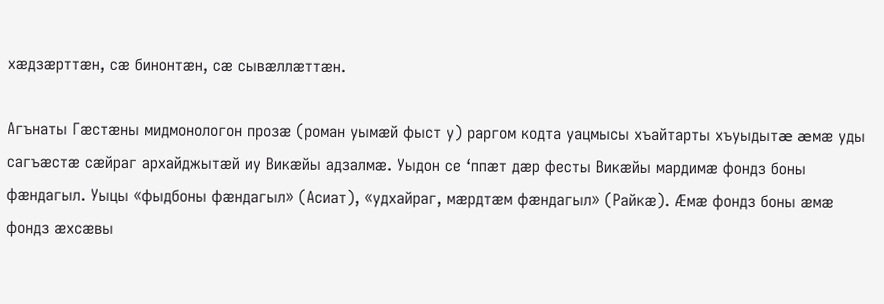хæдзæрттæн, сæ бинонтæн, сæ сывæллæттæн.

Агънаты Гæстæны мидмонологон прозæ (роман уымæй фыст у) раргом кодта уацмысы хъайтарты хъуыдытæ æмæ уды сагъæстæ сæйраг архайджытæй иу Викæйы адзалмæ. Уыдон се ‘ппæт дæр фесты Викæйы мардимæ фондз боны фæндагыл. Уыцы «фыдбоны фæндагыл» (Асиат), «удхайраг, мæрдтæм фæндагыл» (Райкæ). Æмæ фондз боны æмæ фондз æхсæвы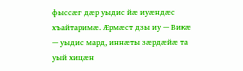фыссæг дæр уыдис йæ иуæндæс хъайтаримæ. Æрмæст дзы иу — Викæ — уыдис мард, иннæты зæрдæйæ та уый хицæн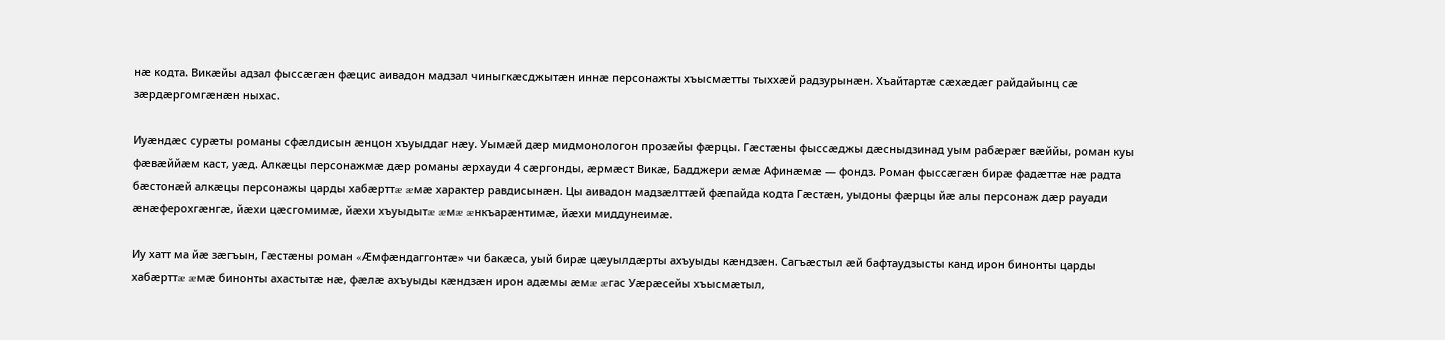нæ кодта. Викæйы адзал фыссæгæн фæцис аивадон мадзал чиныгкæсджытæн иннæ персонажты хъысмæтты тыххæй радзурынæн. Хъайтартæ сæхæдæг райдайынц сæ зæрдæргомгæнæн ныхас.

Иуæндæс сурæты романы сфæлдисын æнцон хъуыддаг нæу. Уымæй дæр мидмонологон прозæйы фæрцы. Гæстæны фыссæджы дæсныдзинад уым рабæрæг вæййы, роман куы фæвæййæм каст, уæд. Алкæцы персонажмæ дæр романы æрхауди 4 сæргонды, æрмæст Викæ, Бадджери æмæ Афинæмæ — фондз. Роман фыссæгæн бирæ фадæттæ нæ радта бæстонæй алкæцы персонажы царды хабæрттæ æмæ характер равдисынæн. Цы аивадон мадзæлттæй фæпайда кодта Гæстæн, уыдоны фæрцы йæ алы персонаж дæр рауади æнæферохгæнгæ, йæхи цæсгомимæ, йæхи хъуыдытæ æмæ æнкъарæнтимæ, йæхи миддунеимæ.

Иу хатт ма йæ зæгъын, Гæстæны роман «Æмфæндаггонтæ» чи бакæса, уый бирæ цæуылдæрты ахъуыды кæндзæн. Сагъæстыл æй бафтаудзысты канд ирон бинонты царды хабæрттæ æмæ бинонты ахастытæ нæ, фæлæ ахъуыды кæндзæн ирон адæмы æмæ æгас Уæрæсейы хъысмæтыл,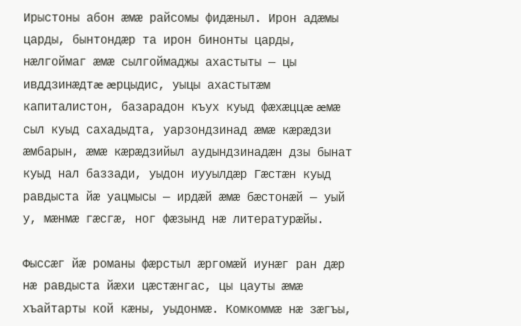Ирыстоны абон æмæ райсомы фидæныл. Ирон адæмы царды, бынтондæр та ирон бинонты царды, нæлгоймаг æмæ сылгоймаджы ахастыты — цы ивддзинæдтæ æрцыдис, уыцы ахастытæм капиталистон, базарадон къух куыд фæхæццæ æмæ сыл куыд сахадыдта, уарзондзинад æмæ кæрæдзи æмбарын, æмæ кæрæдзийыл аудындзинадæн дзы бынат куыд нал баззади, уыдон иууылдæр Гæстæн куыд равдыста йæ уацмысы — ирдæй æмæ бæстонæй — уый у, мæнмæ гæсгæ, ног фæзынд нæ литературæйы.

Фыссæг йæ романы фæрстыл æргомæй иунæг ран дæр нæ равдыста йæхи цæстæнгас, цы цауты æмæ хъайтарты кой кæны, уыдонмæ. Комкоммæ нæ зæгъы,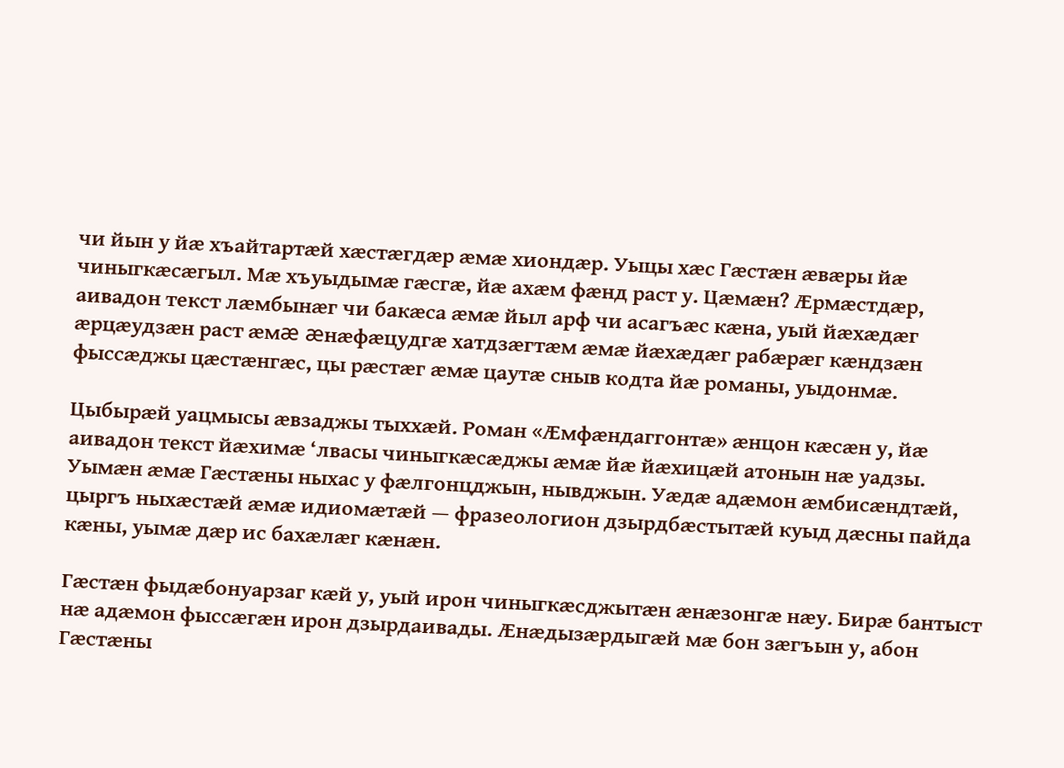чи йын у йæ хъайтартæй хæстæгдæр æмæ хиондæр. Уыцы хæс Гæстæн æвæры йæ чиныгкæсæгыл. Мæ хъуыдымæ гæсгæ, йæ ахæм фæнд раст у. Цæмæн? Æрмæстдæр, аивадон текст лæмбынæг чи бакæса æмæ йыл арф чи асагъæс кæна, уый йæхæдæг æрцæудзæн раст æмæ æнæфæцудгæ хатдзæгтæм æмæ йæхæдæг рабæрæг кæндзæн фыссæджы цæстæнгæс, цы рæстæг æмæ цаутæ сныв кодта йæ романы, уыдонмæ.

Цыбырæй уацмысы æвзаджы тыххæй. Роман «Æмфæндаггонтæ» æнцон кæсæн у, йæ аивадон текст йæхимæ ‘лвасы чиныгкæсæджы æмæ йæ йæхицæй атонын нæ уадзы. Уымæн æмæ Гæстæны ныхас у фæлгонцджын, нывджын. Уæдæ адæмон æмбисæндтæй, цыргъ ныхæстæй æмæ идиомæтæй — фразеологион дзырдбæстытæй куыд дæсны пайда кæны, уымæ дæр ис бахæлæг кæнæн.

Гæстæн фыдæбонуарзаг кæй у, уый ирон чиныгкæсджытæн æнæзонгæ нæу. Бирæ бантыст нæ адæмон фыссæгæн ирон дзырдаивады. Æнæдызæрдыгæй мæ бон зæгъын у, абон Гæстæны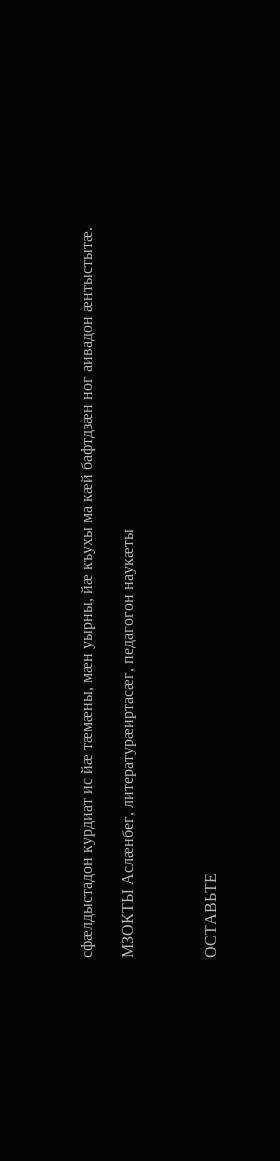сфæлдыстадон курдиат ис йæ тæмæны, мæн уырны, йæ къухы ма кæй бафтдзæн ног аивадон æнтыстытæ.

МЗОКТЫ Аслæнбег, литературæиртасæг, педагогон наукæты



ОСТАВЬТЕ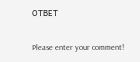ОТВЕТ

Please enter your comment!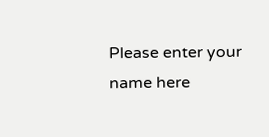Please enter your name here